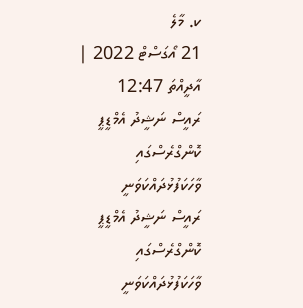ކ. މާލެ
21 އޯގަސްޓް 2022 | އާދީއްތަ 12:47
ރައީސް ނަޝީދު އެމްޑީޕީ ކޮންގްރެސްގައި ވާހަކަފުޅުދައްކަވަނީ
ރައީސް ނަޝީދު އެމްޑީޕީ ކޮންގްރެސްގައި ވާހަކަފުޅުދައްކަވަނީ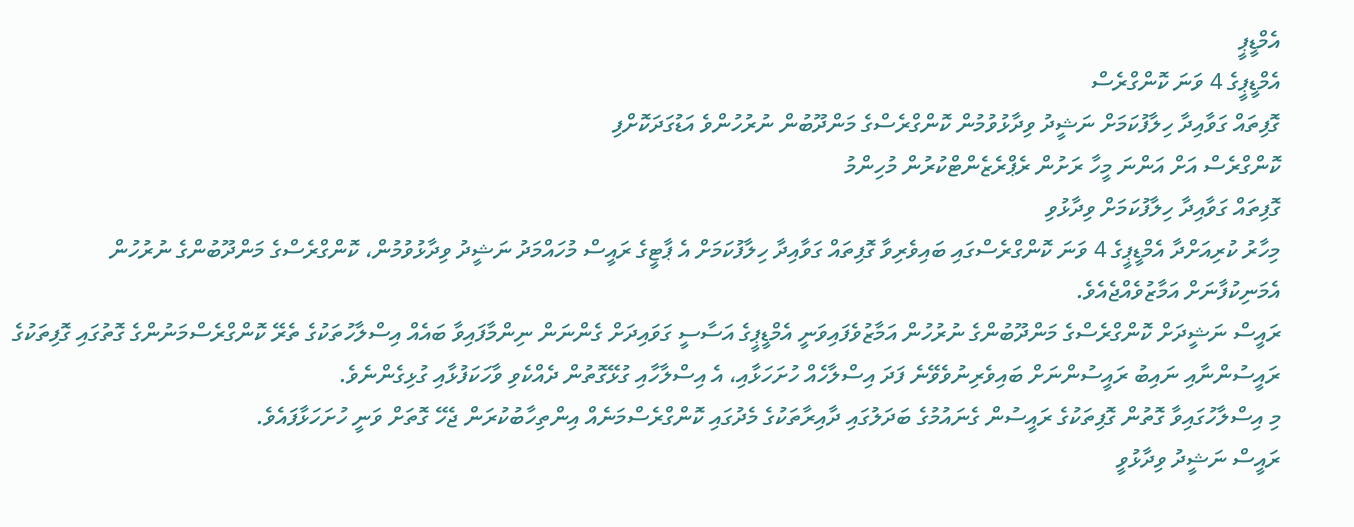އެމްޑީޕީ
އެމްޑީޕީގެ 4 ވަނަ ކޮންގްރެސް
ގޮފިތައް ގަވާއިދާ ހިލާފުކަމަށް ނަޝީދު ވިދާޅުވުމުން ކޮންގްރެސްގެ މަންދޫބުން ނުރުހުންވެ އަޑުގަދަކޮށްފި
ކޮންގްރެސް އަށް އަންނަ މީހާ ރަށުން ރެޕްރެޒެންޓްކުރުން މުހިންމު
ގޮފިތައް ގަވާއިދާ ހިލާފުކަމަށް ވިދާޅުވި
މިހާރު ކުރިއަށްދާ އެމްޑީޕީގެ 4 ވަނަ ކޮންގްރެސްގައި ބައިވެރިވާ ގޮފިތައް ގަވާއިދާ ހިލާފުކަމަށް އެ ޕާޓީގެ ރައީސް މުހައްމަދު ނަޝީދު ވިދާޅުވުމުން، ކޮންގްރެސްގެ މަންދޫބުންގެ ނުރުހުން އެމަނިކުފާނަށް އަމާޒުވެއްޖެއެވެ.
ރައީސް ނަޝީދަށް ކޮންގްރެސްގެ މަންދޫބުންގެ ނުރުހުން އަމާޒުވެފައިވަނީ އެމްޑީޕީގެ އަސާސީ ގަވައިދަށް ގެންނަން ނިންމާފައިވާ ބައެއް އިސްލާހުތަކުގެ ތެރޭ ކޮންގްރެސްމަނުންގެ ގޮތުގައި ގޮފިތަކުގެ ރައީސުންނާއި ނައިބު ރައީސުންނަށް ބައިވެރިނުވެވޭނެ ފަދަ އިސްލާހެއް ހުށަހަޅާއި، އެ އިސްލާހާއި ގުޅޭގޮތުން ދެއްކެވި ވާހަކަފުޅާއި ގުޅިގެންނެވެ.
މި އިސްލާހުގައިވާ ގޮތުން ގޮފިތަކުގެ ރައީސުން ގެނައުމުގެ ބަދަލުގައި ދާއިރާތަކުގެ މެދުގައި ކޮންގްރެސްމަނެއް އިންތިހާބުކުރަން ޖެހޭ ގޮތަށް ވަނީ ހުށަހަޅާފައެވެ.
ރައީސް ނަޝީދު ވިދާޅުވީ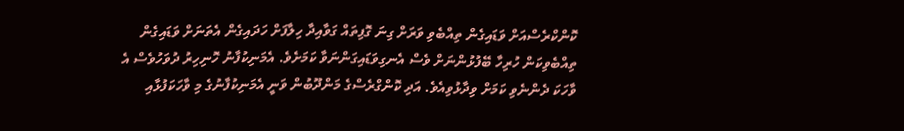ކޮންކްރެސްއަށް ވަޑައިގެން ތިއްބެވި ވަރަށް ގިނަ ގޮފިތައް ގަވާއިދާ ހިލާފަށް ހަދައިގެން އެތަނަށް ވަޑައިގެން ތިއްބެވިކަން ހުރިހާ ބޭފުޅުންނަށް ވެސް އެނގިވަޑައިގަންނަވާ ކަމަށެވެ. އެމަނިކުފާނު ހޮނިހިރު ދުވަހުވެސް އެ ވާހަކަ ދެންނެވި ކަމަށް ވިދާޅުވިއެވެ. އަދި ކޮންގްރެސްގެ މަންދޫބުން ވަނީ އެމަނިކުފާނުގެ މި ވާހަކަފުޅާއި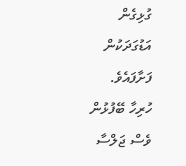ގުޅިގެން އަޑުގަދަކުން ފަށާފައެވެ.
ހުރިހާ ބޭފުޅުން ވެސް ޖަލްސާ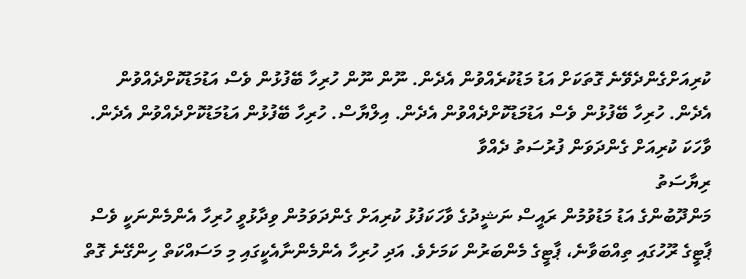ކުރިއަށްގެންދެވޭނެ ގޮތަކަށް އަޑު މަޑުކުރެއްވުން އެދެން. ނޫން ނޫން ހުރިހާ ބޭފުޅުން ވެސް އަޑުމަޑުކޮށްދެއްވުން އެދެން. ހުރިހާ ބޭފުޅުން ވެސް އަޑުމަޑުކޮށްދެއްވުން އެދެން. އިލްޔާސް. ހުރިހާ ބޭފުޅުން އަޑުމަޑުކޮށްދެއްވުން އެދެން. ވާހަކަ ކުރިއަށް ގެންދަވަން ފުރުސަތު ދެއްވާ
ރިޔާސަތު
މަންދޫބުންގެ އަޑު މަޑުވުމުން ރައީސް ނަޝީދުގެ ވާހަކަފުޅު ކުރިއަށް ގެންދަވަމުން ވިދާޅުވީ ހުރިހާ އެންމެންނަކީ ވެސް ޕާޓީގެ ރޫހުގައި ތިއްބަވާނެ، ޕާޓީގެ މެންބަރުން ކަމަށެވެ. އަދި ހުރިހާ އެންމެންނާއެކީގައި މި މަސައްކަތް ހިންގޭނެ ގޮތް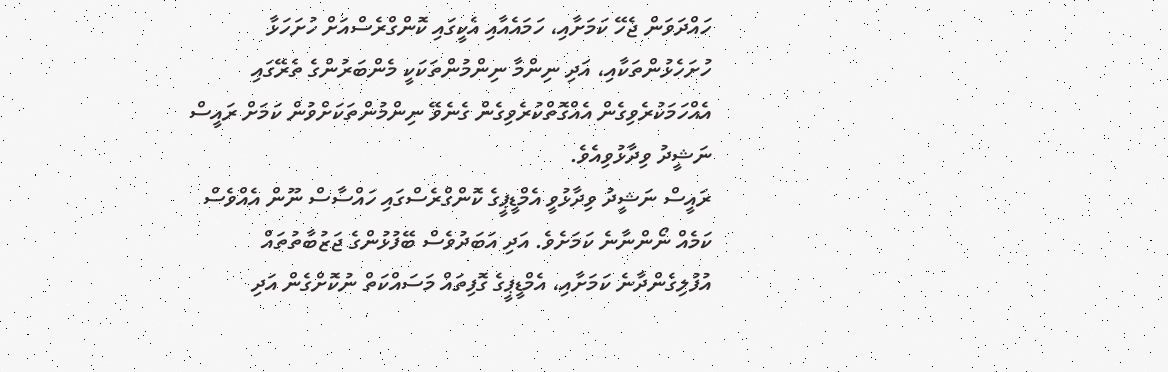ހައްދަވަން ޖެހޭ ކަމަށާއި، ހަމައެއާއި އެކީގައި ކޮންގްރެސްއަށް ހުށަހަޅާ ހުށަހެޅުންތަކާއި، އަދި ނިންމާ ނިންމުންތަކަކީ މެންބަރުންގެ ތެރޭގައި އެއްހަމަކުރެވިގެން އެއްގޮތްކުރެވިގެން ގެނެވޭ ނިންމުންތަކަށްވުން ކަމަށް ރައީސް ނަޝީދު ވިދާޅުވިއެވެ.
ރައީސް ނަޝީދު ވިދާޅުވީ އެމްޑީޕީގެ ކޮންގްރެސްގައި ހައްސާސް ނޫން އެއްވެސް ކަމެއް ނޯންނާނެ ކަމަށެވެ. އަދި އަބަދުވެސް ބޭފުޅުންގެ ޖަޒުބާތުތައް އުފުލިގެންދާނެ ކަމަށާއި، އެމްޑީޕީގެ ގޮފިތައް މަސައްކަތް ނުކޮށްގެން އަދި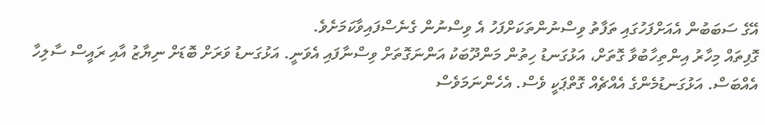އޭގެ ސަބަބުން އެއަށްފަހުގައި ތަފާތު ވިސްނުންތަކަށްފަހު އެ ވިސްނުން ގެނެސްފައިވާކަމަށެވެ.
ގޮފިތައް މިހާރު އިންތިހާބުވާ ގޮތަށް، އަޅުގަނޑު ހިތުން މަންދޫބަކު އަންނަގޮތަށް ވިސްނާފައި އެވަނީ. އަޅުގަނޑު ވަރަށް ބޮޑަށް ނިޔާޒު އާއި ރައީސް ސާލިހާ އެއްބަސް. އަޅުގަނޑުމެންގެ އެއްޗެއް ގޮތްޕަކީ ވެސް. އެހެންނަމަވެސް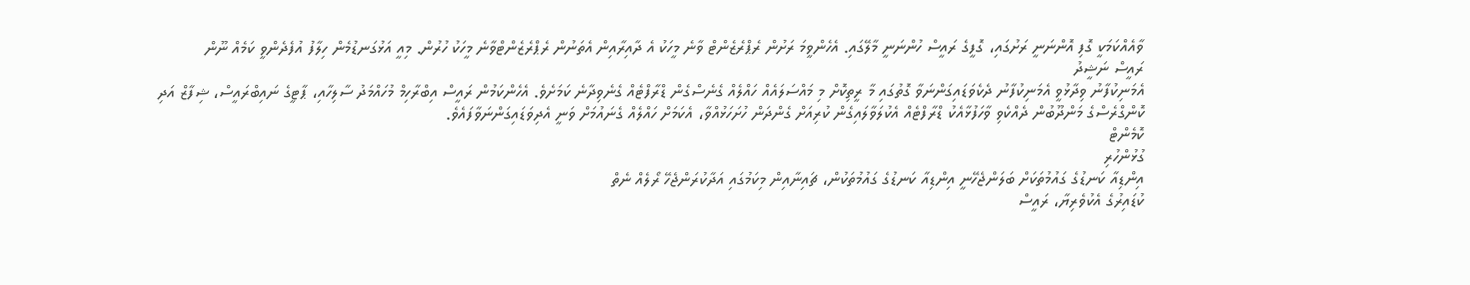ވާއެއްކަމަކީ ގޮފި އޮންނަނީ ރަށުގައި، ގޮފީގެ ރައީސް ހުންނަނީ މާލޭގައި. އެހެންވީމަ ރަށުން ރެޕްރެޒެންޓް ވާނެ މީހަކު އެ ދާއިރާއިން އެތަނުން ރެޕްރެޒެންޓްވާނެ މީހަކު ހުރުން. މިއީ އަޅުގަނޑުމެން ހިލާފު އުފެދެންވީ ކަމެއް ނޫން
ރައީސް ނަޝީދު
އެމަނިކުފާނު ވިދާޅުވީ އެމަނިކުފާނު ދެކެވަޑައިގަންނަވާ ގޮތުގައި މާ ރީތިކޮށް މި މައްސަލައެއް ހައްލެއް ގެނެސްގެން ޑްރާފްޓެއް ގެނެވިދާނެ ކަމަށެވެ. އެހެންކަމުން ރައީސް އިބްރާހިމް މުހައްމަދު ސާލިހާއި، ޕާޓީގެ ނައިބްރައީސް، ޝިފާޒް އަދި ކޮންގްރެސްގެ މަންދޫބުން ދެއްކެވި ވާހަފުޅާއެކު ޑްރާފްޓެއް އެކުލަވާލައިގެން ކުރިއަށް ގެންދަން ހުށަހަޅުއްވާ، އެކަމަށް ހައްލެއް ގެނައުމަށް ވަނީ އެދިވަޑައިގަންނަވާފައެވެ.
ކޮމެންޓް
ގުޅުންހުރި
އިންޑިއާ ކަނޑުގެ ގައުމުތަކަށް ބަލަންޖެހޭނީ އިންޑިއާ ކަނޑުގެ ގައުމުތަކުން، ޗައިނާއިން މިކަމުގައި އަދާކުރަންޖެހޭ ރޯލެއް ނެތް
ކުޑައިރުގެ އެކުވެރިޔާ، ރައީސް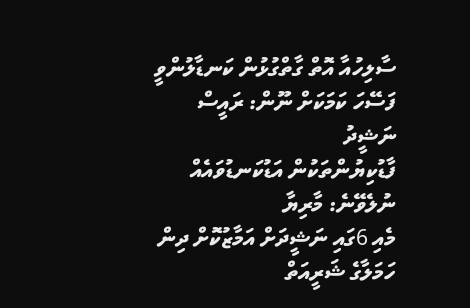ސާލިހުއާ އޮތް ގާތްގުޅުން ކަނޑާލުންވީ ފަސޭހަ ކަމަކަށް ނޫން: ރައީސް ނަޝީދު
ފާޑުކިޔުންތަކުން އަޑުކަނޑުވައެއް ނުލެވޭނެ: މާރިޔާ
މެއި 6ގައި ނަޝީދަށް އަމާޒުކޮށް ދިން ހަމަލާގެ ޝަރީއަތް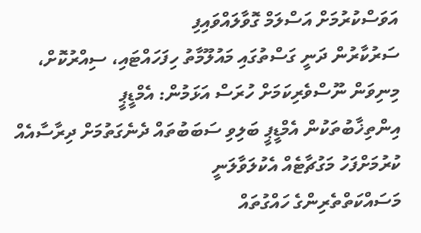އަވަސްކުރުމަށް އަސްލަމް ގޮވާލައްވައިފި
ސަރުކާރުން ދަނީ ގަސްތުގައި މައުލޫމާތު ހިފަހައްޓައި، ސިއްރުކޮށް، މިނިވަން ނޫސްވެރިކަމަށް ހުރަސް އަޅަމުން: އެމްޑީޕީ
އިންތިޚާބުތަކުން އެމްޑީޕީ ބަލިވި ސަބަބުތައް ދެނެގަތުމަށް ދިރާސާއެއް ކުރުމަށްފަހު މަގުޗާޓެއް އެކުލަވާލަނީ
މަސައްކަތްތެރިންގެ ހައްގުތައް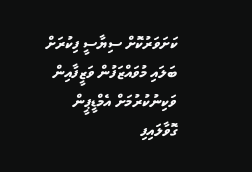ކަށަވަރުކޮށް ސިޔާސީ ފިކުރަށް ބަލައި މުވައްޒަފުން ވަޒީފާއިން ވަކިނުކުރުމަށް އެމްޑީޕީން ގޮވާލައިފި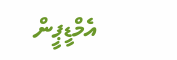އެމްޑީޕީން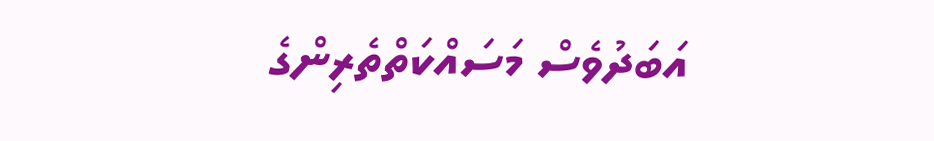އަބަދުވެސް މަސައްކަތްތެރިންގެ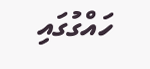ހައްގުގައި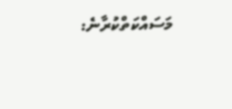މަސައްކަތްކުރާނެ: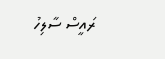ރައީސް ސާލިހު